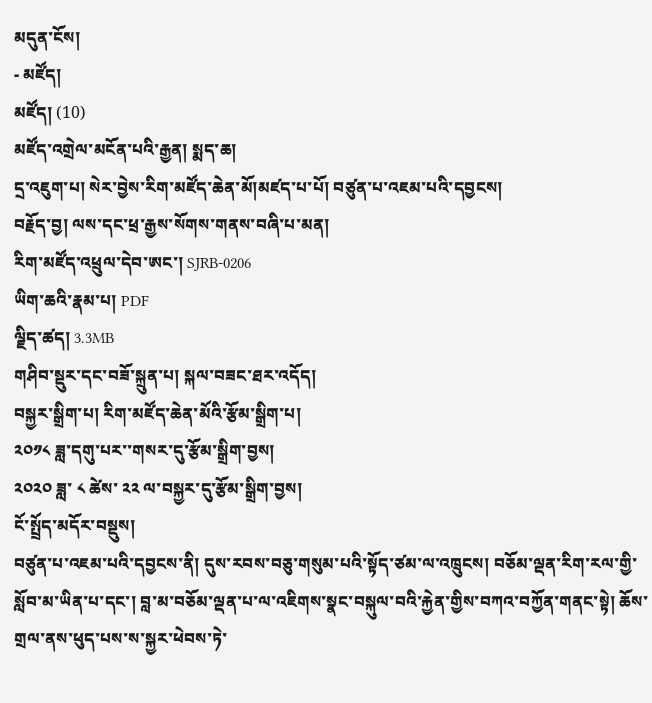མདུན་ངོས།
- མཛོད།
མཛོད། (10)
མཛོད་འགྲེལ་མངོན་པའི་རྒྱན། སྨད་ཆ།
དྲ་འཇུག་པ། སེར་བྱེས་རིག་མཛོད་ཆེན་མོ།མཛད་པ་པོ། བཙུན་པ་འཇམ་པའི་དབྱངས།
བརྗོད་བྱ། ལས་དང་ཕྲ་རྒྱས་སོགས་གནས་བཞི་པ་མན།
རིག་མཛོད་འཕྲུལ་དེབ་ཨང་། SJRB-0206
ཡིག་ཆའི་རྣམ་པ། PDF
ལྗིད་ཚད། 3.3MB
གཤིབ་སྡུར་དང་བཟོ་སྐྲུན་པ། སྐལ་བཟང་ཐར་འདོད།
བསྐྱར་སྒྲིག་པ། རིག་མཛོད་ཆེན་མོའི་རྩོམ་སྒྲིག་པ།
༢༠༡༨ ཟླ་དགུ་པར་་གསར་དུ་རྩོམ་སྒྲིག་བྱས།
༢༠༢༠ ཟླ་ ༨ ཚེས་ ༢༢ ལ་བསྐྱར་དུ་རྩོམ་སྒྲིག་བྱས།
ངོ་སྤྲོད་མདོར་བསྡུས།
བཙུན་པ་འཇམ་པའི་དབྱངས་ནི། དུས་རབས་བཅུ་གསུམ་པའི་སྟོད་ཙམ་ལ་འཁྲུངས། བཅོམ་ལྡན་རིག་རལ་གྱི་སློབ་མ་ཡིན་པ་དང་། བླ་མ་བཅོམ་ལྡན་པ་ལ་འཇིགས་སྣང་བསྐུལ་བའི་རྐྱེན་གྱིས་བཀའ་བཀྱོན་གནང་སྟེ། ཆོས་གྲལ་ནས་ཕུད་པས་ས་སྐྱར་ཕེབས་ཏེ་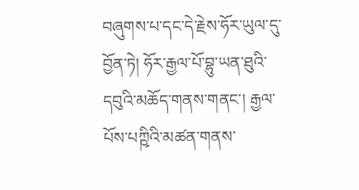བཞུགས་པ་དང་དེ་རྗེས་ཧོར་ཡུལ་དུ་བྱོན་ཏེ། ཧོར་རྒྱལ་པོ་བྷུ་ཡན་ཐུའི་དབུའི་མཆོད་གནས་གནང་། རྒྱལ་པོས་པཀྵིའི་མཚན་གནས་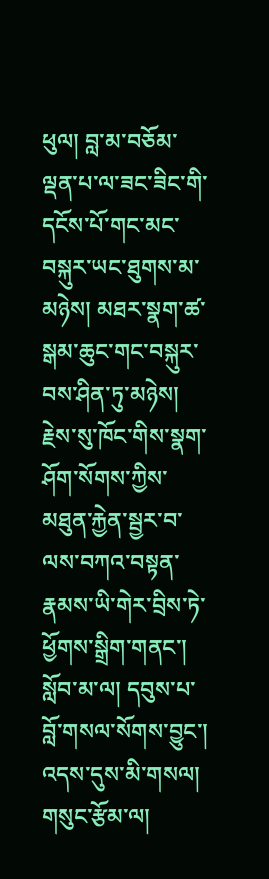ཕུལ། བླ་མ་བཅོམ་ལྡན་པ་ལ་ཟང་ཟིང་གི་དངོས་པོ་གང་མང་བསྐུར་ཡང་ཐུགས་མ་མཉེས། མཐར་སྣག་ཚ་སྒམ་ཆུང་གང་བསྐུར་བས་ཤིན་ཏུ་མཉེས། རྗེས་སུ་ཁོང་གིས་སྣག་ཤོག་སོགས་ཀྱིས་མཐུན་རྐྱེན་སྦྱར་བ་ལས་བཀའ་བསྟན་རྣམས་ཡི་གེར་བྲིས་ཏེ་ཕྱོགས་སྒྲིག་གནང་། སློབ་མ་ལ། དབུས་པ་བློ་གསལ་སོགས་བྱུང་། འདས་དུས་མི་གསལ། གསུང་རྩོམ་ལ།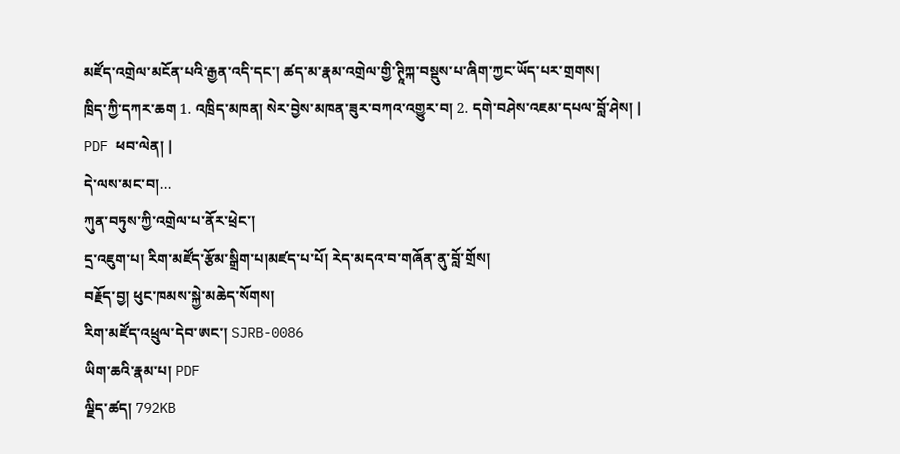མཛོད་འགྲེལ་མངོན་པའི་རྒྱན་འདི་དང་། ཚད་མ་རྣམ་འགྲེལ་གྱི་ཊཱིཀྐ་བསྡུས་པ་ཞིག་ཀྱང་ཡོད་པར་གྲགས།
ཁྲིད་ཀྱི་དཀར་ཆག 1. འཁྲིད་མཁན། སེར་བྱེས་མཁན་ཟུར་བཀའ་འགྱུར་བ། 2. དགེ་བཤེས་འཇམ་དཔལ་བློ་ཤེས། |
PDF ཕབ་ལེན། |
དེ་ལས་མང་བ།...
ཀུན་བཏུས་ཀྱི་འགྲེལ་པ་ནོར་ཕྲེང་།
དྲ་འཇུག་པ། རིག་མཛོད་རྩོམ་སྒྲིག་པ།མཛད་པ་པོ། རེད་མདའ་བ་གཞོན་ནུ་བློ་གྲོས།
བརྗོད་བྱ། ཕུང་ཁམས་སྐྱེ་མཆེད་སོགས།
རིག་མཛོད་འཕྲུལ་དེབ་ཨང་། SJRB-0086
ཡིག་ཆའི་རྣམ་པ། PDF
ལྗིད་ཚད། 792KB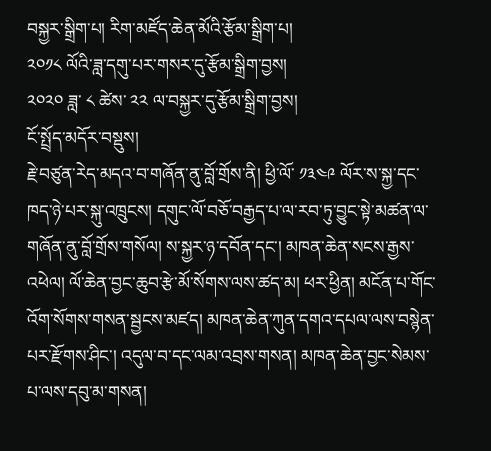བསྐྱར་སྒྲིག་པ། རིག་མཛོད་ཆེན་མོའི་རྩོམ་སྒྲིག་པ།
༢༠༡༨ ལོའི་ཟླ་དགུ་པར་གསར་དུ་རྩོམ་སྒྲིག་བྱས།
༢༠༢༠ ཟླ་ ༨ ཚེས་ ༢༢ ལ་བསྐྱར་དུ་རྩོམ་སྒྲིག་བྱས།
ངོ་སྤྲོད་མདོར་བསྡུས།
རྗེ་བཙུན་རེད་མདའ་བ་གཞོན་ནུ་བློ་གྲོས་ནི། ཕྱི་ལོ་ ༡༣༤༩ ལོར་ས་སྐྱ་དང་ཁད་ཉེ་པར་སྐུ་འཁྲུངས། དགུང་ལོ་བཅོ་བརྒྱད་པ་ལ་རབ་ཏུ་བྱུང་སྟེ་མཚན་ལ་གཞོན་ནུ་བློ་གྲོས་གསོལ། ས་སྐྱར་ཉ་དབོན་དང་། མཁན་ཆེན་སངས་རྒྱས་འཕེལ། ལོ་ཆེན་བྱང་ཆུབ་རྩེ་མོ་སོགས་ལས་ཚད་མ། ཕར་ཕྱིན། མངོན་པ་གོང་འོག་སོགས་གསན་སྦྱངས་མཛད། མཁན་ཆེན་ཀུན་དགའ་དཔལ་ལས་བསྙེན་པར་རྫོགས་ཤིང་། འདུལ་བ་དང་ལམ་འབྲས་གསན། མཁན་ཆེན་བྱང་སེམས་པ་ལས་དབུ་མ་གསན།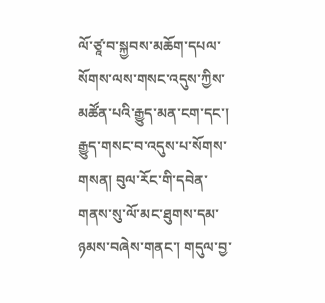ལོ་ཙཱ་བ་སྐྱབས་མཆོག་དཔལ་སོགས་ལས་གསང་འདུས་ཀྱིས་མཚོན་པའི་རྒྱུད་མན་ངག་དང་། རྒྱུད་གསང་བ་འདུས་པ་སོགས་གསན། བུལ་རོང་གི་དབེན་གནས་སུ་ལོ་མང་ཐུགས་དམ་ཉམས་བཞེས་གནང་། གདུལ་བྱ་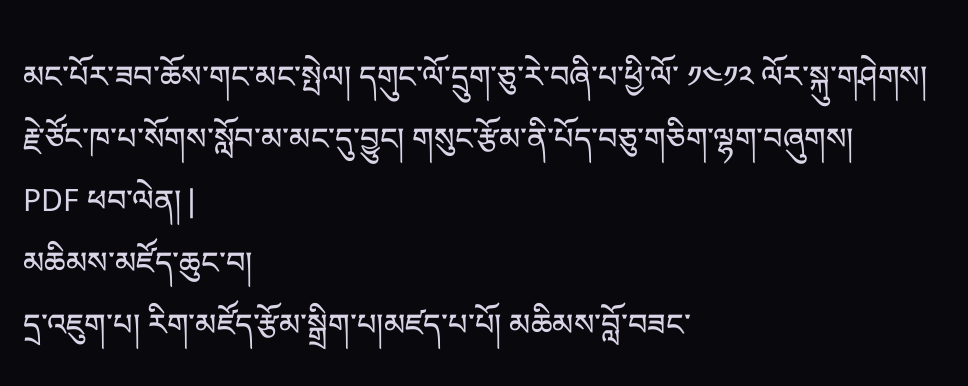མང་པོར་ཟབ་ཆོས་གང་མང་སྤེལ། དགུང་ལོ་དྲུག་ཅུ་རེ་བཞི་པ་ཕྱི་ལོ་ ༡༤༡༢ ལོར་སྐུ་གཤེགས། རྗེ་ཙོང་ཁ་པ་སོགས་སློབ་མ་མང་དུ་བྱུང། གསུང་རྩོམ་ནི་པོད་བཅུ་གཅིག་ལྷག་བཞུགས།
PDF ཕབ་ལེན། |
མཆིམས་མཛོད་ཆུང་བ།
དྲ་འཇུག་པ། རིག་མཛོད་རྩོམ་སྒྲིག་པ།མཛད་པ་པོ། མཆིམས་བློ་བཟང་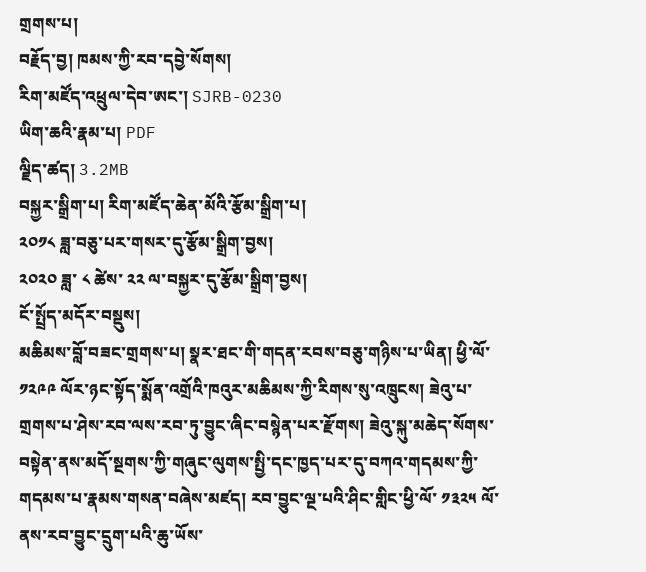གྲགས་པ།
བརྗོད་བྱ། ཁམས་ཀྱི་རབ་དབྱེ་སོགས།
རིག་མཛོད་འཕྲུལ་དེབ་ཨང་། SJRB-0230
ཡིག་ཆའི་རྣམ་པ། PDF
ལྗིད་ཚད། 3.2MB
བསྐྱར་སྒྲིག་པ། རིག་མཛོད་ཆེན་མོའི་རྩོམ་སྒྲིག་པ།
༢༠༡༨ ཟླ་བཅུ་པར་གསར་དུ་རྩོམ་སྒྲིག་བྱས།
༢༠༢༠ ཟླ་ ༨ ཚེས་ ༢༢ ལ་བསྐྱར་དུ་རྩོམ་སྒྲིག་བྱས།
ངོ་སྤྲོད་མདོར་བསྡུས།
མཆིམས་བློ་བཟང་གྲགས་པ། སྣར་ཐང་གི་གདན་རབས་བཅུ་གཉིས་པ་ཡིན། ཕྱི་ལོ་ ༡༢༩༩ ལོར་ཉང་སྟོད་སྨོན་འགྲོའི་ཁའུར་མཆིམས་ཀྱི་རིགས་སུ་འཁྲུངས། ཟེའུ་པ་གྲགས་པ་ཤེས་རབ་ལས་རབ་ཏུ་བྱུང་ཞིང་བསྙེན་པར་རྫོགས། ཟེའུ་སྐུ་མཆེད་སོགས་བསྟེན་ནས་མདོ་སྔགས་ཀྱི་གཞུང་ལུགས་སྤྱི་དང་ཁྱད་པར་དུ་བཀའ་གདམས་ཀྱི་གདམས་པ་རྣམས་གསན་བཞེས་མཛད། རབ་བྱུང་ལྔ་པའི་ཤིང་གླིང་ཕྱི་ལོ་ ༡༣༢༥ ལོ་ནས་རབ་བྱུང་དྲུག་པའི་ཆུ་ཡོས་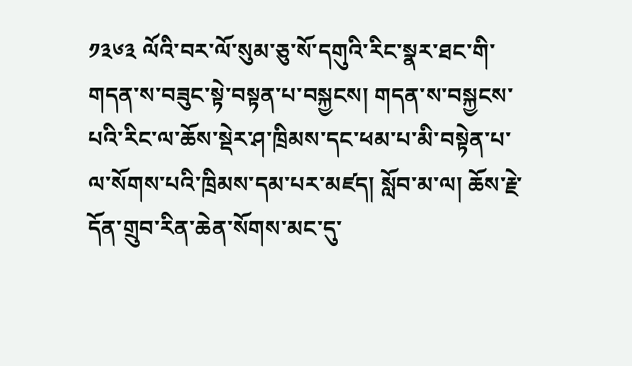༡༣༦༣ ལོའི་བར་ལོ་སུམ་ཅུ་སོ་དགུའི་རིང་སྣར་ཐང་གི་གདན་ས་བཟུང་སྟེ་བསྟན་པ་བསྐྱངས། གདན་ས་བསྐྱངས་པའི་རིང་ལ་ཆོས་སྡེར་ཤ་ཁྲིམས་དང་ཕམ་པ་མི་བསྟེན་པ་ལ་སོགས་པའི་ཁྲིམས་དམ་པར་མཛད། སློབ་མ་ལ། ཆོས་རྗེ་དོན་གྲུབ་རིན་ཆེན་སོགས་མང་དུ་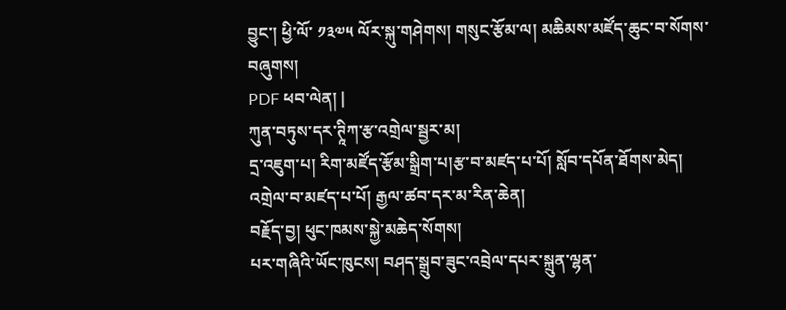བྱུང་། ཕྱི་ལོ་ ༡༣༧༥ ལོར་སྐུ་གཤེགས། གསུང་རྩོམ་ལ། མཆིམས་མཛོད་ཆུང་བ་སོགས་བཞུགས།
PDF ཕབ་ལེན། |
ཀུན་བཏུས་དར་ཊཱིཀ་རྩ་འགྲེལ་སྦྱར་མ།
དྲ་འཇུག་པ། རིག་མཛོད་རྩོམ་སྒྲིག་པ།རྩ་བ་མཛད་པ་པོ། སློབ་དཔོན་ཐོགས་མེད།
འགྲེལ་བ་མཛད་པ་པོ། རྒྱལ་ཚབ་དར་མ་རིན་ཆེན།
བརྗོད་བྱ། ཕུང་ཁམས་སྐྱེ་མཆེད་སོགས།
པར་གཞིའི་ཡོང་ཁུངས། བཤད་སྒྲུབ་ཟུང་འབྲེལ་དཔར་སྐྲུན་ལྷན་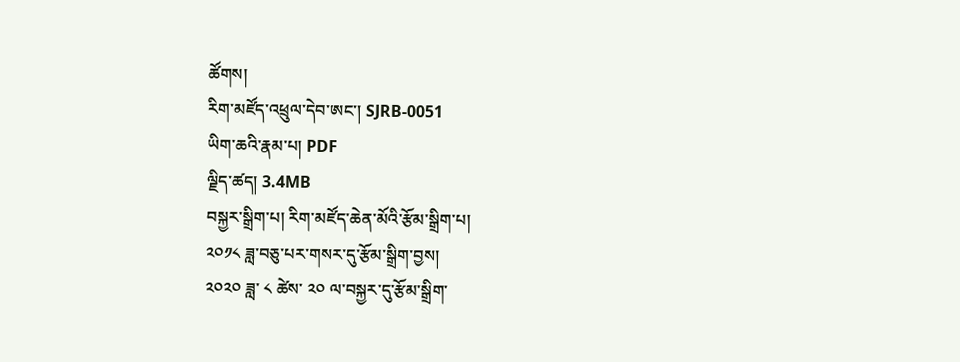ཚོགས།
རིག་མཛོད་འཕྲུལ་དེབ་ཨང་། SJRB-0051
ཡིག་ཆའི་རྣམ་པ། PDF
ལྗིད་ཚད། 3.4MB
བསྐྱར་སྒྲིག་པ། རིག་མཛོད་ཆེན་མོའི་རྩོམ་སྒྲིག་པ།
༢༠༡༨ ཟླ་བཅུ་པར་གསར་དུ་རྩོམ་སྒྲིག་བྱས།
༢༠༢༠ ཟླ་ ༨ ཚེས་ ༢༠ ལ་བསྐྱར་དུ་རྩོམ་སྒྲིག་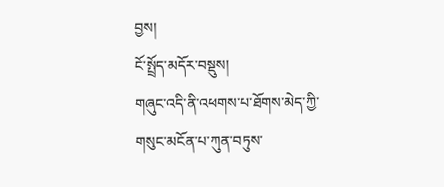བྱས།
ངོ་སྤྲོད་མདོར་བསྡུས།
གཞུང་འདི་ནི་འཕགས་པ་ཐོགས་མེད་ཀྱི་གསུང་མངོན་པ་ཀུན་བཏུས་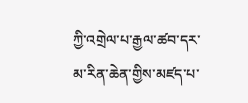ཀྱི་འགྲེལ་པ་རྒྱལ་ཚབ་དར་མ་རིན་ཆེན་གྱིས་མཛད་པ་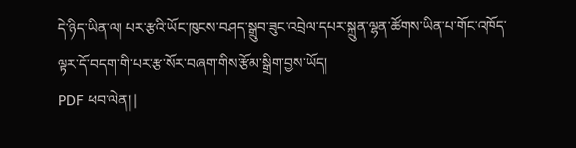དེ་ཉིད་ཡིན་ལ། པར་རྩའི་ཡོང་ཁུངས་བཤད་སྒྲུབ་ཟུང་འབྲེལ་དཔར་སྐྲུན་ལྷན་ཚོགས་ཡིན་པ་གོང་འཁོད་ལྟར་དོ་བདག་གི་པར་རྩ་སོར་བཞག་གིས་རྩོམ་སྒྲིག་བྱས་ཡོད།
PDF ཕབ་ལེན། |